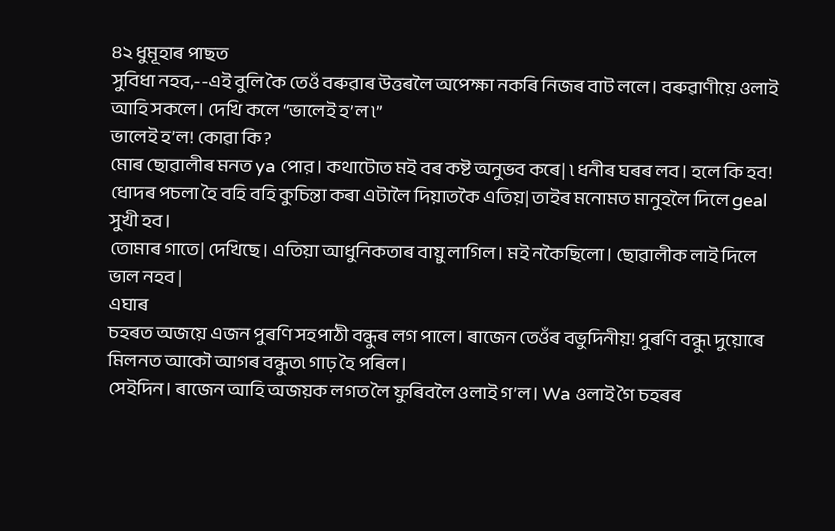৪২ ধুমূহাৰ পাছত
সুবিধা নহব,--এই বুলি কৈ তেওঁ বৰুৱাৰ উত্তৰলৈ অপেক্ষা নকৰি নিজৰ বাট ললে। বৰুৱাণীয়ে ওলাই আহি সকলে। দেখি কলে “ভালেই হ’ল ৷”
ভালেই হ’ল! কোৱা কি?
মোৰ ছোৱালীৰ মনত ya পোর। কথাটোত মই বৰ কষ্ট অনুভব কৰে| ৷ ধনীৰ ঘৰৰ লব। হলে কি হব! ধোদৰ পচলা হৈ বহি বহি কুচিন্তা কৰা এটালৈ দিয়াতকৈ এতিয়| তাইৰ মনোমত মানুহলৈ দিলে geal সুখী হব।
তোমাৰ গাতে| দেখিছে। এতিয়া আধুনিকতাৰ বায়ু লাগিল। মই নকৈছিলো। ছোৱালীক লাই দিলে ভাল নহব |
এঘাৰ
চহৰত অজয়ে এজন পুৰণি সহপাঠী বন্ধুৰ লগ পালে। ৰাজেন তেওঁৰ বভুদিনীয়! পুৰণি বন্ধু৷ দুয়োৰে মিলনত আকৌ আগৰ বন্ধুত৷ গাঢ় হৈ পৰিল।
সেইদিন। ৰাজেন আহি অজয়ক লগত লৈ ফুৰিবলৈ ওলাই গ’ল। Wa ওলাই গৈ চহৰৰ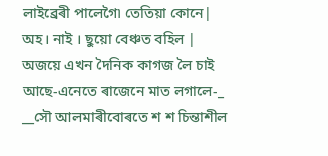লাইব্ৰেৰী পালেগৈ৷ তেতিয়া কোনে| অহ। নাই । ছুয়ো বেঞ্চত বহিল | অজয়ে এখন দৈনিক কাগজ লৈ চাই আছে-এনেতে ৰাজেনে মাত লগালে-_
__সৌ আলমাৰীবোৰতে শ শ চিন্তাশীল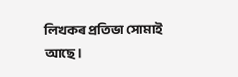লিখকৰ প্রতিভা সোমাই আছে।